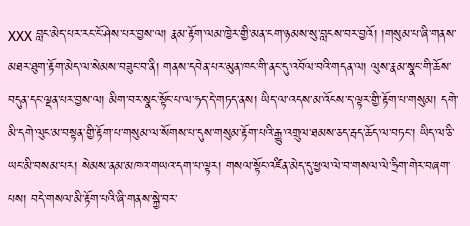XXX བླང་མེད་པར་རང་ངོ་ཤེས་པར་བྱས་ལ། རྣམ་རྟོག་ལམ་ཁྱེར་གྱི་མན་ངག་ཉམས་སུ་བླངས་བར་བྱའོ། །གསུམ་པ་ཞི་གནས་མཐར་ཐུག་རྟོག་མེད་ལ་སེམས་བཟུང་བ་ནི། གནས་དབེན་པར་མུན་ཁང་གི་ནང་དུ་འབོལ་བའི་གདན་ལ། ལུས་རྣམ་སྣང་གི་ཆོས་བདུན་དང་ལྡན་པར་བྱས་ལ། མིག་བར་སྣང་སྟོང་པ་ལ་ཧད་དེ་གཏད་ནས། ཡིད་ལ་འདས་མ་འོངས་ད་ལྟར་གྱི་རྟོག་པ་གསུམ། དགེ་མི་དགེ་ལུང་མ་བསྟན་གྱི་རྟོག་པ་གསུམ་ལ་སོགས་པ་དུས་གསུམ་རྟོག་པའི་རྒྱུ་འགྲུལ་ཐམས་ཅད་རྦད་ཆོད་ལ་བཏང་། ཡིད་ལ་ཅི་ཡང་མི་བསམ་པར། སེམས་ནམ་མཁའ་གཡའ་དག་པ་ལྟར། གསལ་སྟོང་འཛིན་མེད་དུ་ཕྱལ་ལེ་བ་གསལ་ལེ་ཧྲིག་གེར་བཞག་པས། བདེ་གསལ་མི་རྟོག་པའི་ཞི་གནས་སྐྱེ་བར་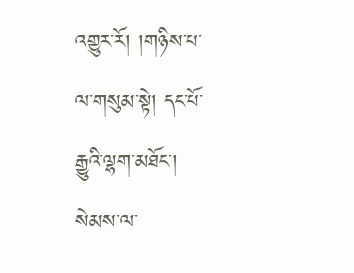འགྱུར་རོ། །གཉིས་པ་ལ་གསུམ་སྟེ། དང་པོ་རྒྱུའི་ལྷག་མཐོང་། སེམས་ལ་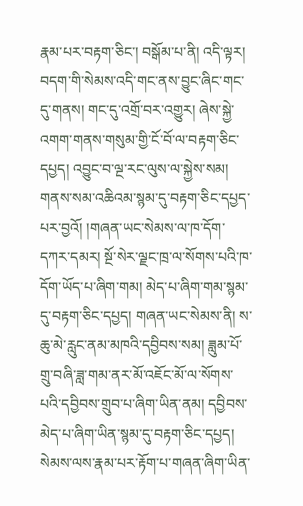རྣམ་པར་བརྟག་ཅིང་། བསྒོམ་པ་ནི། འདི་ལྟར། བདག་གི་སེམས་འདི་གང་ནས་བྱུང་ཞིང་གང་དུ་གནས། གང་དུ་འགྲོ་བར་འགྱུར། ཞེས་སྐྱེ་འགག་གནས་གསུམ་གྱི་ངོ་བོ་ལ་བརྟག་ཅིང་དཔྱད། འབྱུང་བ་ལྔ་རང་ལུས་ལ་སྐྱེས་སམ། གནས་སམ་འཆིའམ་སྙམ་དུ་བརྟག་ཅིང་དཔྱད་པར་བྱའོ། །གཞན་ཡང་སེམས་ལ་ཁ་དོག་དཀར་དམར། སྔོ་སེར་ལྗང་ཁྲ་ལ་སོགས་པའི་ཁ་དོག་ཡོད་པ་ཞིག་གམ། མེད་པ་ཞིག་གམ་སྙམ་དུ་བརྟག་ཅིང་དཔྱད། གཞན་ཡང་སེམས་ནི། ས་ཆུ་མེ་རླུང་ནམ་མཁའི་དབྱིབས་སམ། ཟླུམ་པོ་གྲུ་བཞི་ཟླ་གམ་ནར་མོ་འཇོང་མོ་ལ་སོགས་པའི་དབྱིབས་གྲུབ་པ་ཞིག་ཡིན་ནམ། དབྱིབས་མེད་པ་ཞིག་ཡིན་སྙམ་དུ་བརྟག་ཅིང་དཔྱད། སེམས་ལས་རྣམ་པར་རྟོག་པ་གཞན་ཞིག་ཡིན་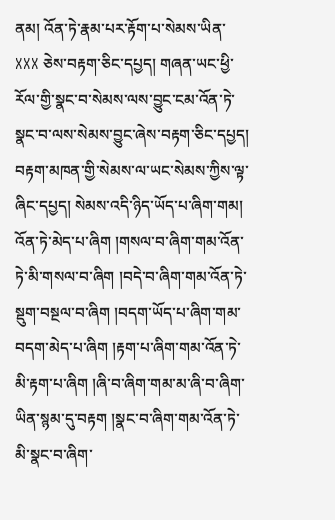ནམ། འོན་ཏེ་རྣམ་པར་རྟོག་པ་སེམས་ཡིན་
XXX ཅེས་བརྟག་ཅིང་དཔྱད། གཞན་ཡང་ཕྱི་རོལ་གྱི་སྣང་བ་སེམས་ལས་བྱུང་ངམ་འོན་ཏེ་སྣང་བ་ལས་སེམས་བྱུང་ཞེས་བརྟག་ཅིང་དཔྱད། བརྟག་མཁན་གྱི་སེམས་ལ་ཡང་སེམས་ཀྱིས་ལྟ་ཞིང་དཔྱད། སེམས་འདི་ཉིད་ཡོད་པ་ཞིག་གམ། འོན་ཏེ་མེད་པ་ཞིག །གསལ་བ་ཞིག་གམ་འོན་ཏེ་མི་གསལ་བ་ཞིག །བདེ་བ་ཞིག་གམ་འོན་ཏེ་སྡུག་བསྔལ་བ་ཞིག །བདག་ཡོད་པ་ཞིག་གམ་བདག་མེད་པ་ཞིག །རྟག་པ་ཞིག་གམ་འོན་ཏེ་མི་རྟག་པ་ཞིག །ཞི་བ་ཞིག་གམ་མ་ཞི་བ་ཞིག་ཡིན་སྙམ་དུ་བརྟག །སྣང་བ་ཞིག་གམ་འོན་ཏེ་མི་སྣང་བ་ཞིག་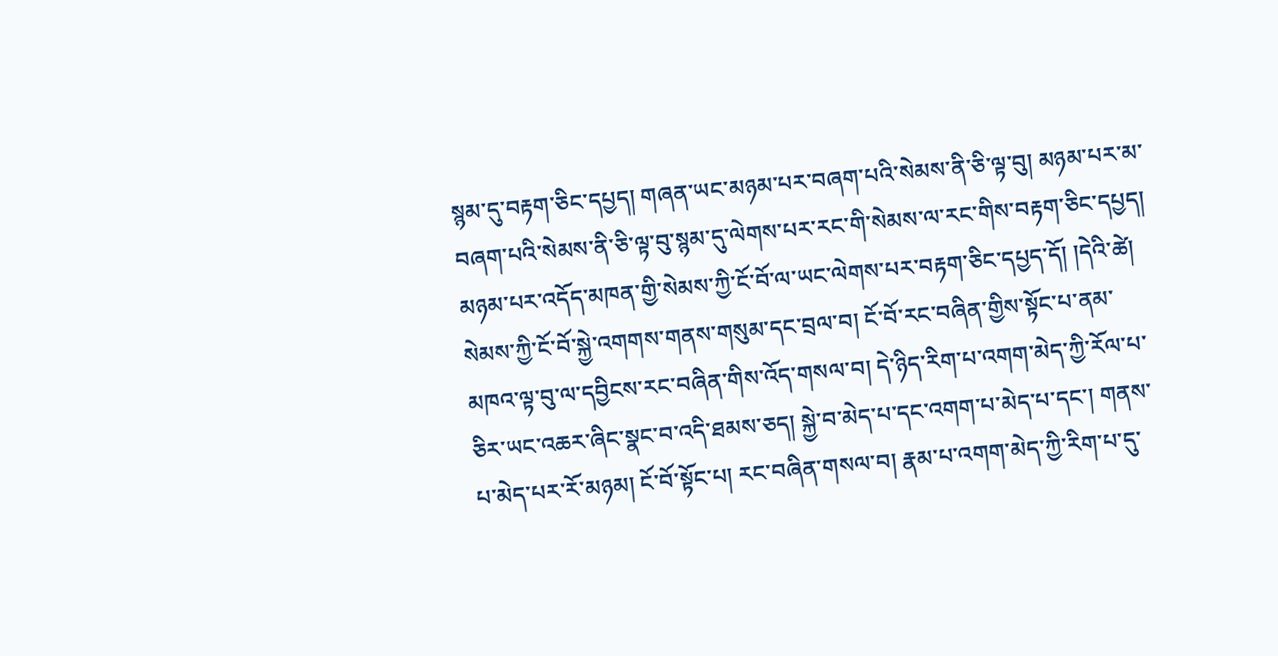སྙམ་དུ་བརྟག་ཅིང་དཔྱད། གཞན་ཡང་མཉམ་པར་བཞག་པའི་སེམས་ནི་ཅི་ལྟ་བུ། མཉམ་པར་མ་བཞག་པའི་སེམས་ནི་ཅི་ལྟ་བུ་སྙམ་དུ་ལེགས་པར་རང་གི་སེམས་ལ་རང་གིས་བརྟག་ཅིང་དཔྱད། མཉམ་པར་འདོད་མཁན་གྱི་སེམས་ཀྱི་ངོ་བོ་ལ་ཡང་ལེགས་པར་བརྟག་ཅིང་དཔྱད་དོ། །དེའི་ཚེ། སེམས་ཀྱི་ངོ་བོ་སྐྱེ་འགགས་གནས་གསུམ་དང་བྲལ་བ། ངོ་བོ་རང་བཞིན་གྱིས་སྟོང་པ་ནམ་མཁའ་ལྟ་བུ་ལ་དབྱིངས་རང་བཞིན་གིས་འོད་གསལ་བ། དེ་ཉིད་རིག་པ་འགག་མེད་ཀྱི་རོལ་པ་ཅིར་ཡང་འཆར་ཞིང་སྣང་བ་འདི་ཐམས་ཅད། སྐྱེ་བ་མེད་པ་དང་འགག་པ་མེད་པ་དང་། གནས་པ་མེད་པར་རོ་མཉམ། ངོ་བོ་སྟོང་པ། རང་བཞིན་གསལ་བ། རྣམ་པ་འགག་མེད་ཀྱི་རིག་པ་དུ་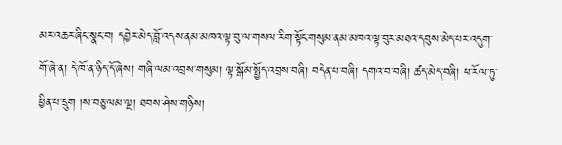མར་འཆར་ཞིང་སྣང་བ། དབྱེར་མེད་བློ་འདས་ནམ་མཁའ་ལྟ་བུ་ལ་གསལ་རིག་སྟོང་གསུམ་ནམ་མཁའ་ལྟ་བུར་མཐའ་དབུས་མེད་པར་འདུག་གོ་ཞེ་ན། དེ་ཁོ་ན་ཉིད་དོ་ཞེས། གཞི་ལམ་འབྲས་གསུམ། ལྟ་སྒོམ་སྤྱོད་འབྲས་བཞི། བདེན་པ་བཞི། དགའ་བ་བཞི། ཚད་མེད་བཞི། ཕ་རོལ་ཏུ་ཕྱིན་པ་དྲུག །ས་བཅུ་ལམ་ལྔ། ཐབས་ཤེས་གཉིས།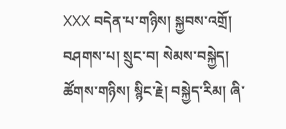XXX བདེན་པ་གཉིས། སྐྱབས་འགྲོ། བཤགས་པ། སྲུང་བ། སེམས་བསྐྱེད། ཚོགས་གཉིས། སྙིང་རྗེ། བསྐྱེད་རིམ། ཞི་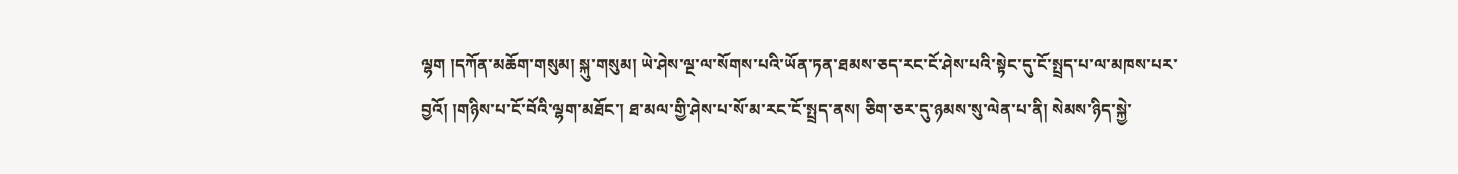ལྷག །དཀོན་མཆོག་གསུམ། སྐུ་གསུམ། ཡེ་ཤེས་ལྔ་ལ་སོགས་པའི་ཡོན་ཏན་ཐམས་ཅད་རང་ངོ་ཤེས་པའི་སྟེང་དུ་ངོ་སྤྲད་པ་ལ་མཁས་པར་བྱའོ། །གཉིས་པ་ངོ་བོའི་ལྷག་མཐོང་། ཐ་མལ་གྱི་ཤེས་པ་སོ་མ་རང་ངོ་སྤྲད་ནས། ཅིག་ཅར་དུ་ཉམས་སུ་ལེན་པ་ནི། སེམས་ཉིད་སྐྱེ་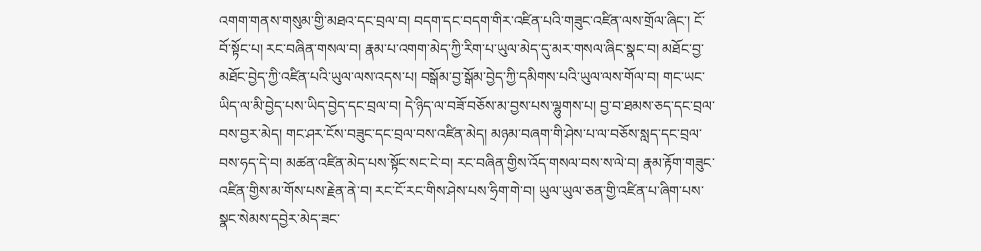འགག་གནས་གསུམ་གྱི་མཐའ་དང་བྲལ་བ། བདག་དང་བདག་གིར་འཛིན་པའི་གཟུང་འཛིན་ལས་གྲོལ་ཞིང་། ངོ་བོ་སྟོང་པ། རང་བཞིན་གསལ་བ། རྣམ་པ་འགག་མེད་ཀྱི་རིག་པ་ཡུལ་མེད་དུ་མར་གསལ་ཞིང་སྣང་བ། མཐོང་བྱ་མཐོང་བྱེད་ཀྱི་འཛིན་པའི་ཡུལ་ལས་འདས་པ། བསྒོམ་བྱ་སྒོམ་བྱེད་ཀྱི་དམིགས་པའི་ཡུལ་ལས་གོལ་བ། གང་ཡང་ཡིད་ལ་མི་བྱེད་པས་ཡིད་བྱེད་དང་བྲལ་བ། དེ་ཉིད་ལ་བཟོ་བཅོས་མ་བྱས་པས་ལྷུགས་པ། བྱ་བ་ཐམས་ཅད་དང་བྲལ་བས་བྱར་མེད། གང་ཤར་ངོས་བཟུང་དང་བྲལ་བས་འཛིན་མེད། མཉམ་བཞག་གི་ཤེས་པ་ལ་བཅོས་སླད་དང་བྲལ་བས་ཧད་དེ་བ། མཚན་འཛིན་མེད་པས་སྟོང་སང་ངེ་བ། རང་བཞིན་གྱིས་འོད་གསལ་བས་ས་ལེ་བ། རྣམ་རྟོག་གཟུང་འཛིན་གྱིས་མ་གོས་པས་རྗེན་ནེ་བ། རང་ངོ་རང་གིས་ཤེས་པས་ཧྲིག་གེ་བ། ཡུལ་ཡུལ་ཅན་གྱི་འཛིན་པ་ཞིག་པས་སྣང་སེམས་དབྱེར་མེད་ཟང་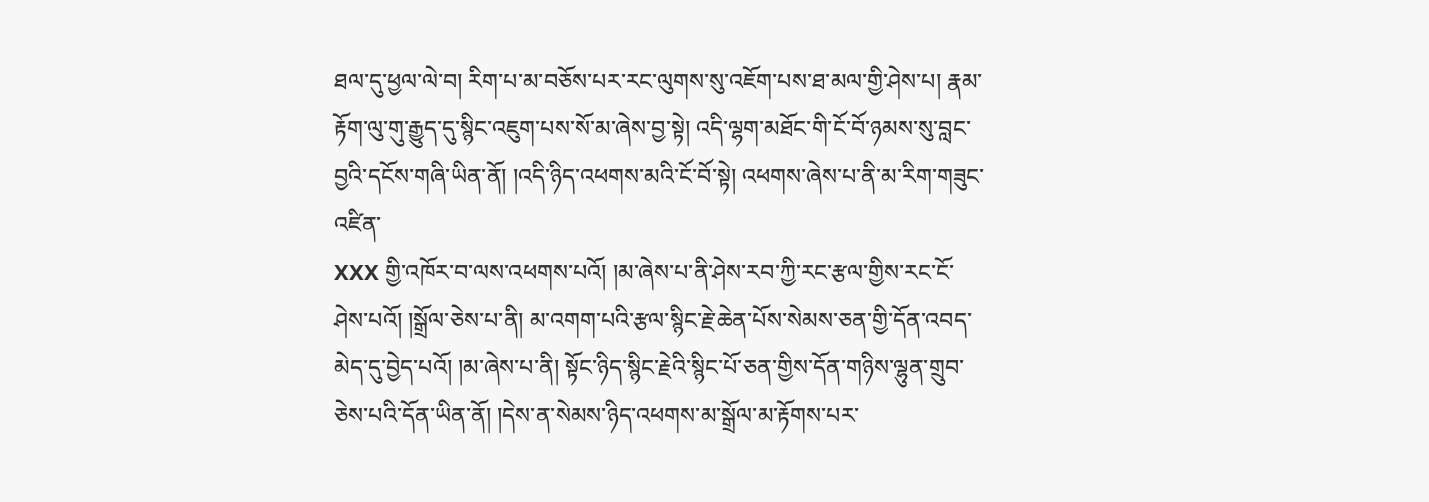ཐལ་དུ་ཕྱལ་ལེ་བ། རིག་པ་མ་བཅོས་པར་རང་ལུགས་སུ་འཇོག་པས་ཐ་མལ་གྱི་ཤེས་པ། རྣམ་རྟོག་ལུ་གུ་རྒྱུད་དུ་སྙིང་འཇུག་པས་སོ་མ་ཞེས་བྱ་སྟེ། འདི་ལྷག་མཐོང་གི་ངོ་བོ་ཉམས་སུ་བླང་བྱའི་དངོས་གཞི་ཡིན་ནོ། །འདི་ཉིད་འཕགས་མའི་ངོ་བོ་སྟེ། འཕགས་ཞེས་པ་ནི་མ་རིག་གཟུང་འཛིན་
XXX གྱི་འཁོར་བ་ལས་འཕགས་པའོ། །མ་ཞེས་པ་ནི་ཤེས་རབ་ཀྱི་རང་རྩལ་གྱིས་རང་ངོ་ཤེས་པའོ། །སྒྲོལ་ཅེས་པ་ནི། མ་འགག་པའི་རྩལ་སྙིང་རྗེ་ཆེན་པོས་སེམས་ཅན་གྱི་དོན་འབད་མེད་དུ་བྱེད་པའོ། །མ་ཞེས་པ་ནི། སྟོང་ཉིད་སྙིང་རྗེའི་སྙིང་པོ་ཅན་གྱིས་དོན་གཉིས་ལྷུན་གྲུབ་ཅེས་པའི་དོན་ཡིན་ནོ། །དེས་ན་སེམས་ཉིད་འཕགས་མ་སྒྲོལ་མ་རྟོགས་པར་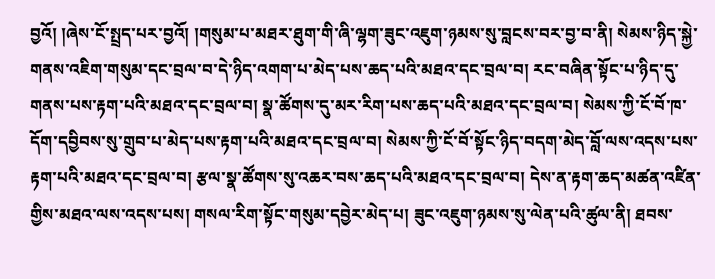བྱའོ། །ཞེས་ངོ་སྤྲད་པར་བྱའོ། །གསུམ་པ་མཐར་ཐུག་གི་ཞི་ལྷག་ཟུང་འཇུག་ཉམས་སུ་བླངས་བར་བྱ་བ་ནི། སེམས་ཉིད་སྐྱེ་གནས་འཇིག་གསུམ་དང་བྲལ་བ་དེ་ཉིད་འགག་པ་མེད་པས་ཆད་པའི་མཐའ་དང་བྲལ་བ། རང་བཞིན་སྟོང་པ་ཉིད་དུ་གནས་པས་རྟག་པའི་མཐའ་དང་བྲལ་བ། སྣ་ཚོགས་དུ་མར་རིག་པས་ཆད་པའི་མཐའ་དང་བྲལ་བ། སེམས་ཀྱི་ངོ་བོ་ཁ་དོག་དབྱིབས་སུ་གྲུབ་པ་མེད་པས་རྟག་པའི་མཐའ་དང་བྲལ་བ། སེམས་ཀྱི་ངོ་བོ་སྟོང་ཉིད་བདག་མེད་བློ་ལས་འདས་པས་རྟག་པའི་མཐའ་དང་བྲལ་བ། རྩལ་སྣ་ཚོགས་སུ་འཆར་བས་ཆད་པའི་མཐའ་དང་བྲལ་བ། དེས་ན་རྟག་ཆད་མཚན་འཛིན་གྱིས་མཐའ་ལས་འདས་པས། གསལ་རིག་སྟོང་གསུམ་དབྱེར་མེད་པ། ཟུང་འཇུག་ཉམས་སུ་ལེན་པའི་ཚུལ་ནི། ཐབས་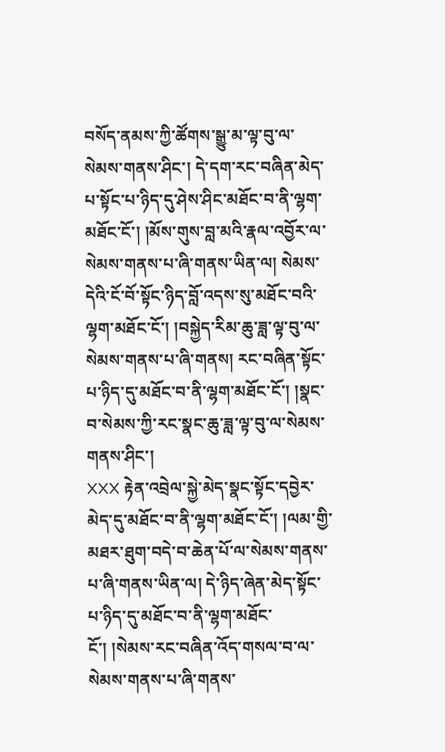བསོད་ནམས་ཀྱི་ཚོགས་སྒྱུ་མ་ལྟ་བུ་ལ་སེམས་གནས་ཤིང་། དེ་དག་རང་བཞིན་མེད་པ་སྟོང་པ་ཉིད་དུ་ཤེས་ཤིང་མཐོང་བ་ནི་ལྷག་མཐོང་ངོ་། །མོས་གུས་བླ་མའི་རྣལ་འབྱོར་ལ་སེམས་གནས་པ་ཞི་གནས་ཡིན་ལ། སེམས་དེའི་ངོ་བོ་སྟོང་ཉིད་བློ་འདས་སུ་མཐོང་བའི་ལྷག་མཐོང་ངོ་། །བསྐྱེད་རིམ་ཆུ་ཟླ་ལྟ་བུ་ལ་སེམས་གནས་པ་ཞི་གནས། རང་བཞིན་སྟོང་པ་ཉིད་དུ་མཐོང་བ་ནི་ལྷག་མཐོང་ངོ་། །སྣང་བ་སེམས་ཀྱི་རང་སྣང་ཆུ་ཟླ་ལྟ་བུ་ལ་སེམས་གནས་ཤིང་།
XXX རྟེན་འབྲེལ་སྐྱེ་མེད་སྣང་སྟོང་དབྱེར་མེད་དུ་མཐོང་བ་ནི་ལྷག་མཐོང་ངོ་། །ལམ་གྱི་མཐར་ཐུག་བདེ་བ་ཆེན་པོ་ལ་སེམས་གནས་པ་ཞི་གནས་ཡིན་ལ། དེ་ཉིད་ཞེན་མེད་སྟོང་པ་ཉིད་དུ་མཐོང་བ་ནི་ལྷག་མཐོང་ངོ་། །སེམས་རང་བཞིན་འོད་གསལ་བ་ལ་སེམས་གནས་པ་ཞི་གནས་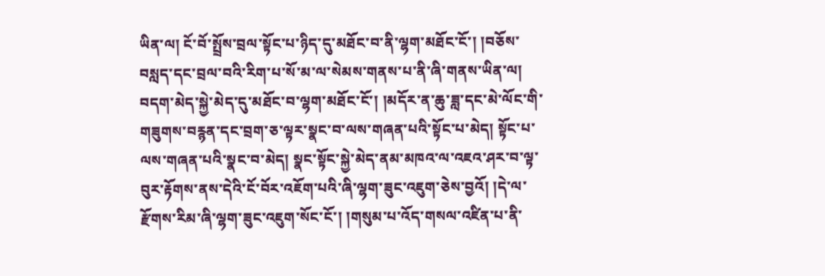ཡིན་ལ། ངོ་བོ་སྤྲོས་བྲལ་སྟོང་པ་ཉིད་དུ་མཐོང་བ་ནི་ལྷག་མཐོང་ངོ་། །བཅོས་བསླད་དང་བྲལ་བའི་རིག་པ་སོ་མ་ལ་སེམས་གནས་པ་ནི་ཞི་གནས་ཡིན་ལ། བདག་མེད་སྐྱེ་མེད་དུ་མཐོང་བ་ལྷག་མཐོང་ངོ་། །མདོར་ན་ཆུ་ཟླ་དང་མེ་ལོང་གི་གཟུགས་བརྙན་དང་བྲག་ཅ་ལྟར་སྣང་བ་ལས་གཞན་པའི་སྟོང་པ་མེད། སྟོང་པ་ལས་གཞན་པའི་སྣང་བ་མེད། སྣང་སྟོང་སྐྱེ་མེད་ནམ་མཁའ་ལ་འཇའ་ཤར་བ་ལྟ་བུར་རྟོགས་ནས་དེའི་ངོ་བོར་འཇོག་པའི་ཞི་ལྷག་ཟུང་འཇུག་ཅེས་བྱའོ། །དེ་ལ་རྫོགས་རིམ་ཞི་ལྷག་ཟུང་འཇུག་སོང་ངོ་། །གསུམ་པ་འོད་གསལ་འཛིན་པ་ནི་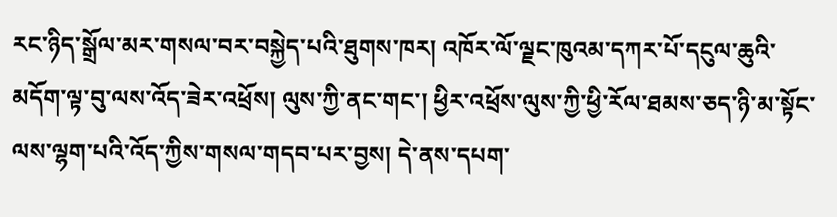རང་ཉིད་སྒྲོལ་མར་གསལ་བར་བསྐྱེད་པའི་ཐུགས་ཁར། འཁོར་ལོ་ལྗང་ཁུའམ་དཀར་པོ་དངུལ་ཆུའི་མདོག་ལྟ་བུ་ལས་འོད་ཟེར་འཕྲོས། ལུས་ཀྱི་ནང་གང་། ཕྱིར་འཕྲོས་ལུས་ཀྱི་ཕྱི་རོལ་ཐམས་ཅད་ཉི་མ་སྟོང་ལས་ལྷག་པའི་འོད་ཀྱིས་གསལ་གདབ་པར་བྱས། དེ་ནས་དཔག་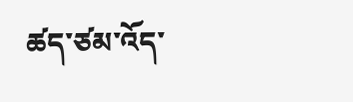ཚད་ཙམ་འོད་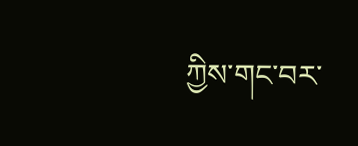ཀྱིས་གང་བར་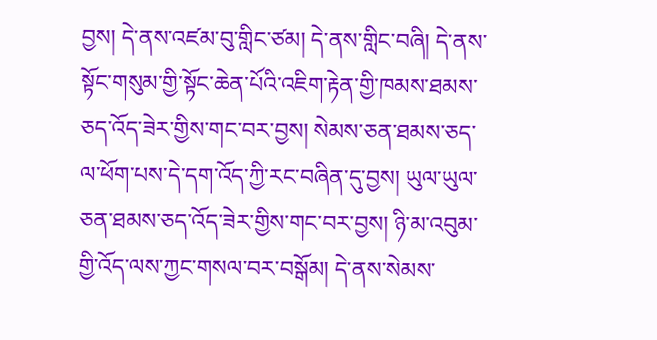བྱས། དེ་ནས་འཛམ་བུ་གླིང་ཙམ། དེ་ནས་གླིང་བཞི། དེ་ནས་སྟོང་གསུམ་གྱི་སྟོང་ཆེན་པོའི་འཇིག་རྟེན་གྱི་ཁམས་ཐམས་ཅད་འོད་ཟེར་གྱིས་གང་བར་བྱས། སེམས་ཅན་ཐམས་ཅད་ལ་ཕོག་པས་དེ་དག་འོད་ཀྱི་རང་བཞིན་དུ་བྱས། ཡུལ་ཡུལ་ཅན་ཐམས་ཅད་འོད་ཟེར་གྱིས་གང་བར་བྱས། ཉི་མ་འབུམ་གྱི་འོད་ལས་ཀྱང་གསལ་བར་བསྒོམ། དེ་ནས་སེམས་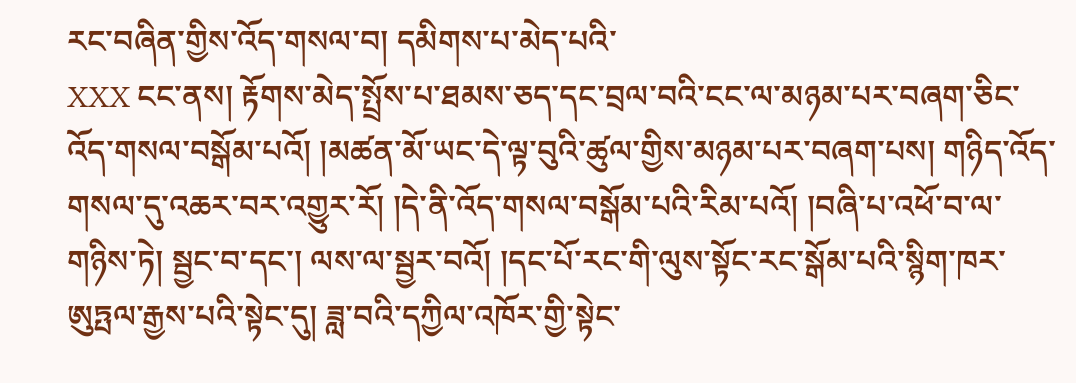རང་བཞིན་གྱིས་འོད་གསལ་བ། དམིགས་པ་མེད་པའི་
XXX ངང་ནས། རྟོགས་མེད་སྤྲོས་པ་ཐམས་ཅད་དང་བྲལ་བའི་ངང་ལ་མཉམ་པར་བཞག་ཅིང་འོད་གསལ་བསྒོམ་པའོ། །མཚན་མོ་ཡང་དེ་ལྟ་བུའི་ཚུལ་གྱིས་མཉམ་པར་བཞག་པས། གཉིད་འོད་གསལ་དུ་འཆར་བར་འགྱུར་རོ། །དེ་ནི་འོད་གསལ་བསྒོམ་པའི་རིམ་པའོ། །བཞི་པ་འཕོ་བ་ལ་གཉིས་ཏེ། སྦྱང་བ་དང་། ལས་ལ་སྦྱར་བའོ། །དང་པོ་རང་གི་ལུས་སྟོང་རང་སྒོམ་པའི་སྙིག་ཁར་ཨུཏྤལ་རྒྱས་པའི་སྟེང་དུ། ཟླ་བའི་དཀྱིལ་འཁོར་གྱི་སྟེང་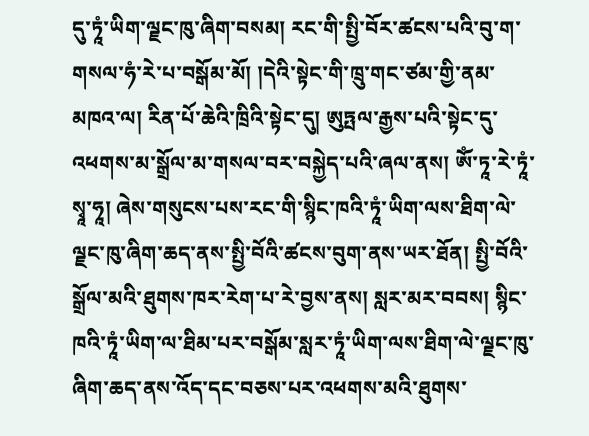དུ་ཏཱཾ་ཡིག་ལྗང་ཁུ་ཞིག་བསམ། རང་གི་སྤྱི་བོར་ཚངས་པའི་བུ་ག་གསལ་ཧཾ་རེ་པ་བསྒོམ་མོ། །དེའི་སྟེང་གི་ཁྲུ་གང་ཙམ་གྱི་ནམ་མཁའ་ལ། རིན་པོ་ཆེའི་ཁྲིའི་སྟེང་དུ། ཨུཏྤལ་རྒྱས་པའི་སྟེང་དུ་འཕགས་མ་སྒྲོལ་མ་གསལ་བར་བསྐྱེད་པའི་ཞལ་ནས། ཨོཾ་ཏཱ་རེ་ཏཱཾ་སྭཱ་ཧཱ། ཞེས་གསུངས་པས་རང་གི་སྙིང་ཁའི་ཏཱཾ་ཡིག་ལས་ཐིག་ལེ་ལྗང་ཁུ་ཞིག་ཆད་ནས་སྤྱི་བོའི་ཚངས་བུག་ནས་ཡར་ཐོན། སྤྱི་བོའི་སྒྲོལ་མའི་ཐུགས་ཁར་རེག་པ་རེ་བྱས་ནས། སླར་མར་བབས། སྙིང་ཁའི་ཏཱཾ་ཡིག་ལ་ཐིམ་པར་བསྒོམ་སླར་ཏཱཾ་ཡིག་ལས་ཐིག་ལེ་ལྗང་ཁུ་ཞིག་ཆད་ནས་འོད་དང་བཅས་པར་འཕགས་མའི་ཐུགས་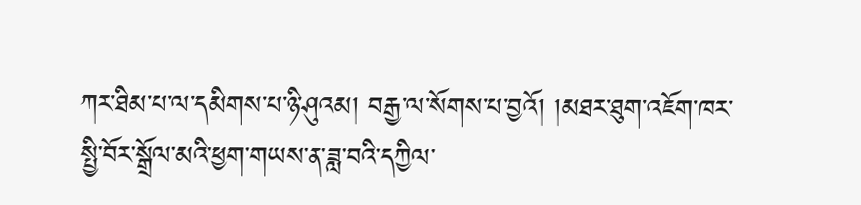ཀར་ཐིམ་པ་ལ་དམིགས་པ་ཉི་ཤུའམ། བརྒྱ་ལ་སོགས་པ་བྱའོ། །མཐར་ཐུག་འཇོག་ཁར་སྤྱི་བོར་སྒྲོལ་མའི་ཕྱག་གཡས་ན་ཟླ་བའི་དཀྱིལ་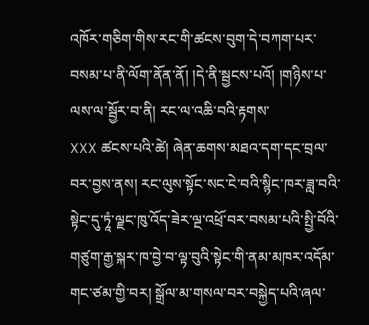འཁོར་གཅིག་གིས་རང་གི་ཚངས་བུག་དེ་བཀག་པར་བསམ་པ་ནི་ལོག་ནོན་ནོ། །དེ་ནི་སྦྱངས་པའོ། །གཉིས་པ་ལས་ལ་སྦྱོར་བ་ནི། རང་ལ་འཆི་བའི་རྟགས་
XXX ཚངས་པའི་ཚེ། ཞེན་ཆགས་མཐའ་དག་དང་བྲལ་བར་བྱས་ནས། རང་ལུས་སྟོང་སང་ངེ་བའི་སྙིང་ཁར་ཟླ་བའི་སྟེང་དུ་ཏཱཾ་ལྗང་ཁུ་འོད་ཟེར་ལྔ་འཕྲོ་བར་བསམ་པའི་སྤྱི་བོའི་གཙུག་རྒྱ་སྐར་ཁ་བྱེ་བ་ལྟ་བུའི་སྟེང་གི་ནམ་མཁར་འདོམ་གང་ཙམ་གྱི་བར། སྒྲོལ་མ་གསལ་བར་བསྐྱེད་པའི་ཞལ་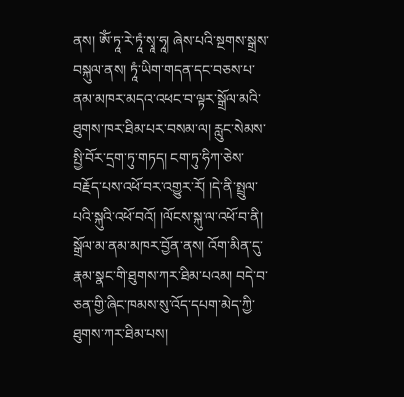ནས། ཨོཾ་ཏཱ་རེ་ཏཱཾ་སྭཱ་ཧཱ། ཞེས་པའི་སྔགས་སྒྲས་བསྐུལ་ནས། ཏཱཾ་ཡིག་གདན་དང་བཅས་པ་ནམ་མཁར་མདའ་འཕང་བ་ལྟར་སྒྲོལ་མའི་ཐུགས་ཁར་ཐིམ་པར་བསམ་ལ། རླུང་སེམས་སྤྱི་བོར་དྲག་ཏུ་གཏད། ངག་ཏུ་ཧིཀ་ཅེས་བརྗོད་པས་འཕོ་བར་འགྱུར་རོ། །དེ་ནི་སྤྲུལ་པའི་སྐུའི་འཕོ་བའོ། །ལོངས་སྐུ་ལ་འཕོ་བ་ནི། སྒྲོལ་མ་ནམ་མཁར་བྱོན་ནས། འོག་མིན་དུ་རྣམ་སྣང་གི་ཐུགས་ཀར་ཐིམ་པའམ། བདེ་བ་ཅན་གྱི་ཞིང་ཁམས་སུ་འོད་དཔག་མེད་ཀྱི་ཐུགས་ཀར་ཐིམ་པས།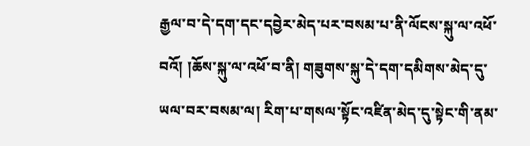རྒྱལ་བ་དེ་དག་དང་དབྱེར་མེད་པར་བསམ་པ་ནི་ལོངས་སྐུ་ལ་འཕོ་བའོ། །ཆོས་སྐུ་ལ་འཕོ་བ་ནི། གཟུགས་སྐུ་དེ་དག་དམིགས་མེད་དུ་ཡལ་བར་བསམ་ལ། རིག་པ་གསལ་སྟོང་འཛིན་མེད་དུ་སྟེང་གི་ནམ་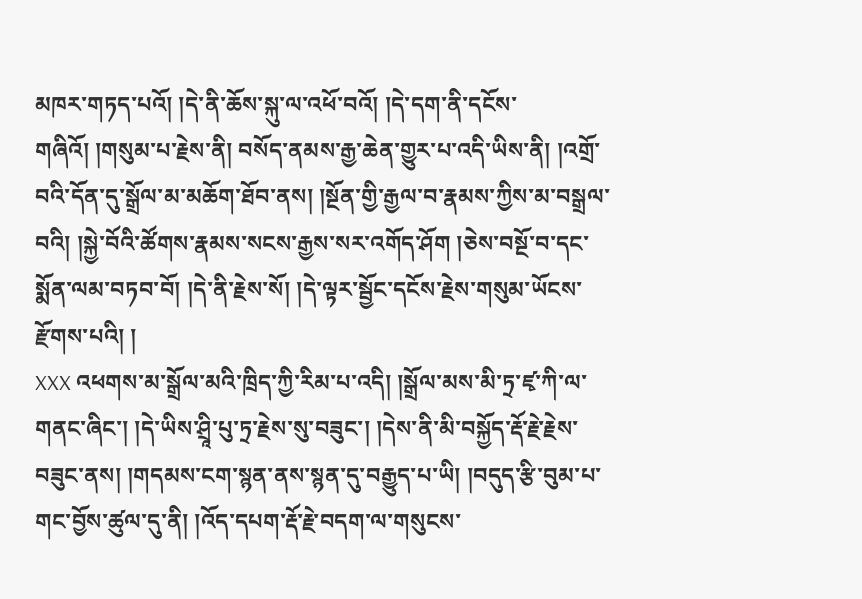མཁར་གཏད་པའོ། །དེ་ནི་ཆོས་སྐུ་ལ་འཕོ་བའོ། །དེ་དག་ནི་དངོས་གཞིའོ། །གསུམ་པ་རྗེས་ནི། བསོད་ནམས་རྒྱ་ཆེན་གྱུར་པ་འདི་ཡིས་ནི། །འགྲོ་བའི་དོན་དུ་སྒྲོལ་མ་མཆོག་ཐོབ་ནས། །སྔོན་གྱི་རྒྱལ་བ་རྣམས་ཀྱིས་མ་བསྒྲལ་བའི། །སྐྱེ་བོའི་ཚོགས་རྣམས་སངས་རྒྱས་སར་འགོད་ཤོག །ཅེས་བསྔོ་བ་དང་སྨོན་ལམ་བཏབ་བོ། །དེ་ནི་རྗེས་སོ། །དེ་ལྟར་སྦྱོང་དངོས་རྗེས་གསུམ་ཡོངས་རྫོགས་པའི། །
XXX འཕགས་མ་སྒྲོལ་མའི་ཁྲིད་ཀྱི་རིམ་པ་འདི། །སྒྲོལ་མས་མི་ཏྲ་ཛྭ་ཀི་ལ་གནང་ཞིང་། །དེ་ཡིས་ཤྲཱི་པུ་ཏྲ་རྗེས་སུ་བཟུང་། །དེས་ནི་མི་བསྐྱོད་རྡོ་རྗེ་རྗེས་བཟུང་ནས། །གདམས་ངག་སྙན་ནས་སྙན་དུ་བརྒྱུད་པ་ཡི། །བདུད་རྩི་བུམ་པ་གང་བྱོས་ཚུལ་དུ་ནི། །འོད་དཔག་རྡོ་རྗེ་བདག་ལ་གསུངས་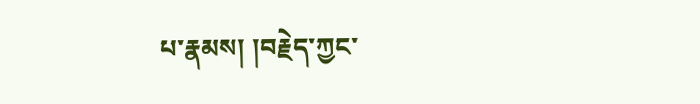པ་རྣམས། །བརྗེད་ཀྱང་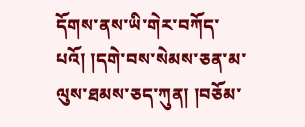དོགས་ནས་ཡི་གེར་བཀོད་པའོ། །དགེ་བས་སེམས་ཅན་མ་ལུས་ཐམས་ཅད་ཀུན། །བཅོམ་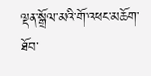ལྡན་སྒྲོལ་མའི་གོ་འཕང་མཆོག་ཐོབ་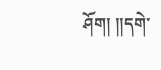ཤོག། །།དགེ་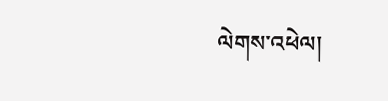ལེགས་འཕེལ།